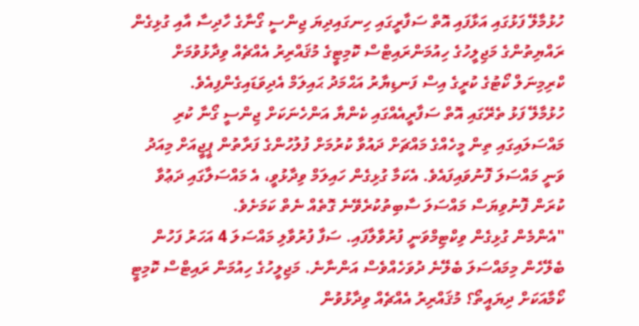ހުޅުމާލޭ ފަޅުގައި އަޅާފައި އޮތް ސަފާރީގައި ހިނގައިދިޔަ ޖިންސީ ގޯނާގެ ހާދިސާ އާއި ގުޅިގެން ރައްޔިތުންގެ މަޖިލީހުގެ ހިއުމަންރައިޓްސް ކޮމިޓީގެ މުޤައްރިރު އެއްޗެއް ވިދާޅުވުމަށް ކްރިމިނަލް ކޯޓުގެ ކުރީގެ އިސް ފަނޑިޔާރު އަޙްމަދު ޙައިލަމް އެދިވަޑައިގެންފިއެވެ.
ހުޅުމާލޭ ފަޅު ތެރޭގައި އޮތް ސަފާރީއެއްގައި ކެންޔާ އަންހެނަކަށް ޖިންސީ ގޯނާ ކުރި މައްސަލައިގައި ތިން މީހެއްގެ މައްޗަށް ދައުވާ ކުރުމަށް ފުލުހުންގެ ފަރާތުން ޕީޖީއަށް މިއަދު ވަނީ މައްސަލަ ފޮނުވައިފައެވެ. އެކަމާ ގުޅިގެން ހައިލަމް ވިދާޅުވީ، އެ މައްސަލާގައި ދަޢުވާ ކުރަން ފޮނުވިޔަސް މައްސަލަ ސާބިތުކުރެވޭނެ ގޮތެއް ނެތް ކަމަށެވެ.
"އެންމެން ގުޅިގެން ވިކްޓިމްވަނީ ފުރުވާލާފައި. ސަފާ ފުރުވާލި މައްސަލަ 4 އަހަރު ފަހުން ބެލޭހެން މިމައްސަލަ ބެލޭނެ ދުވަހެއްވެސް އަންނާނެ. މަޖިލީހުގެ ހިއުމަން ރައިޓްސް ކޮމިޓީ ކޯމާއަކަށް ދިޔައީތޯ؟ މުޤައްރިރު އެއްޗެއް ވިދާޅުވުން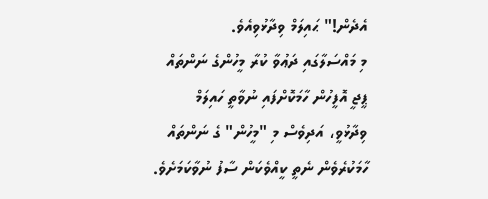އެދެން!" ޙައިލަމް ވިދާޅުވިއެވެ.
މި މައްސަލާގައި ދަޢުވާ ކުރާ މީހުންގެ ނަންތައް ޕީޖީ އޮފީހުން ހާމަކޮށްފައި ނުވާތީ ހައިލަމް ވިދާޅުވީ، އަދިވެސް މި "މީހުން" ގެ ނަންތައް ހާމަކުރެވެން ނެތީ ކީއްވެކަން ސާފު ނުވާކަމަށެވެ.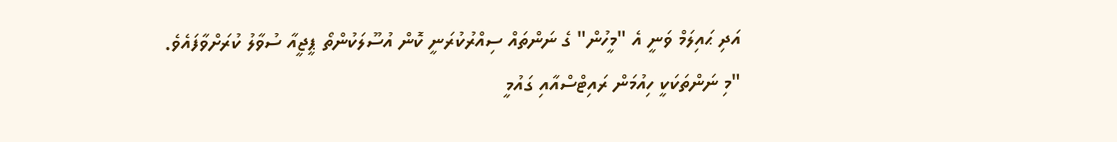އަދި ޙައިލަމް ވަނީ އެ "މީހުން" ގެ ނަންތައް ސިއްރުކުރަނީ ކޮން އުސޫލަކުންތޯ ޕީޖީއާ ސުވާލު ކުރަށްވާފައެވެ.
"މި ނަންތަކަކީ ހިއުމަން ރައިޓްސްއާއި ގައުމީ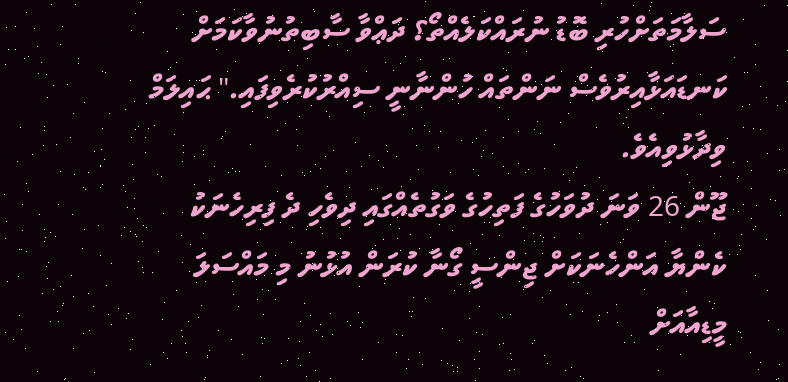ސަލާމަތަށްހުރި ބޮޑު ނުރައްކަލެއްތޯ؟ ދަޢްވާ ސާބިތުނުވާކަމަށް ކަނޑައަޅާއިރުވެސް ނަންތައް ހުންނާނީ ސިއްރުކުރެވިފައި." ޙައިލަމް ވިދާޅުވިއެވެ.
ޖޫން 26 ވަނަ ދުވަހުގެ ފަތިހުގެ ވަގުތެއްގައި ދިވެހި ދެ ފިރިހެނަކު ކެންޔާ އަންހެނަކަށް ޖިންސީ ގޯނާ ކުރަން އުޅުނު މި މައްސަލަ މީޑިއާއަށް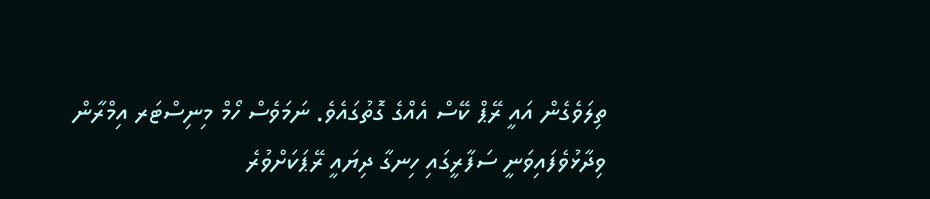ތިލަވެގެން އައީ ރޭޕް ކޭސް އެއްގެ ގޮތުގައެވެ. ނަމަވެސް ހޯމް މިނިސްޓަރ އިމްރާން ވިދާޅުވެފައިވަނީ ސަފާރީގައި ހިނގާ ދިޔައީ ރޭޕަކަށްވުރެ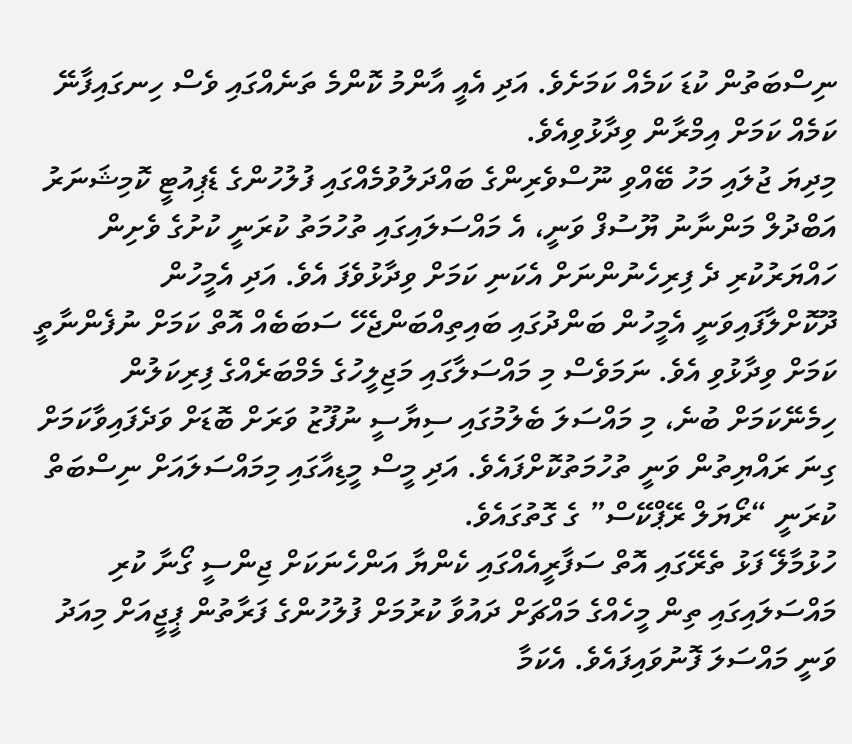ނިސްބަތުން ކުޑަ ކަމެއް ކަމަށެވެ. އަދި އެއީ އާންމު ކޮންމެ ތަނެއްގައި ވެސް ހިނގައިފާނޭ ކަމެއް ކަމަށް އިމްރާން ވިދާޅުވިއެވެ.
މިދިޔަ ޖުލައި މަހު ބޭއްވި ނޫސްވެރިންގެ ބައްދަލުވުމެއްގައި ފުލުހުންގެ ޑެޕިއުޓީ ކޮމިޝަނަރު އަބްދުލް މަންނާނު ޔޫސުފް ވަނީ، އެ މައްސަލައިގައި ތުހުމަތު ކުރަނީ ކުށުގެ ވެށިން ހައްޔަރުކުރި ދެ ފިރިހެނުންނަށް އެކަނި ކަމަށް ވިދާޅުވެފަ އެވެ. އަދި އެމީހުން ދޫކޮށްލާފައިވަނީ އެމީހުން ބަންދުގައި ބައިތިއްބަންޖެހޭ ސަބަބެއް އޮތް ކަމަށް ނުފެންނާތީ ކަމަށް ވިދާޅުވި އެވެ. ނަމަވެސް މި މައްސަލާގައި މަޖިލީހުގެ މެމްބަރެއްގެ ފިރިކަލުން ހިމެނޭކަމަށް ބުނެ، މި މައްސަލަ ބެލުމުގައި ސިޔާސީ ނުފޫޒު ވަރަށް ބޮޑަށް ވަދެފައިވާކަމަށް ގިނަ ރައްޔިތުން ވަނީ ތުހުމަތުކޮށްފައެވެ. އަދި މީސް މީޑިއާގައި މިމައްސަލައަށް ނިސްބަތް ކުރަނީ “ރޯޔަލް ރޭޕްކޭސް” ގެ ގޮތުގައެވެ.
ހުޅުމާލޭ ފަޅު ތެރޭގައި އޮތް ސަފާރީއެއްގައި ކެންޔާ އަންހެނަކަށް ޖިންސީ ގޯނާ ކުރި މައްސަލައިގައި ތިން މީހެއްގެ މައްޗަށް ދައުވާ ކުރުމަށް ފުލުހުންގެ ފަރާތުން ޕީޖީއަށް މިއަދު ވަނީ މައްސަލަ ފޮނުވައިފައެވެ. އެކަމާ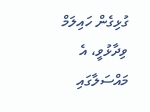ގުޅިގެން ހައިލަމް ވިދާޅުވީ، އެ މައްސަލާގައި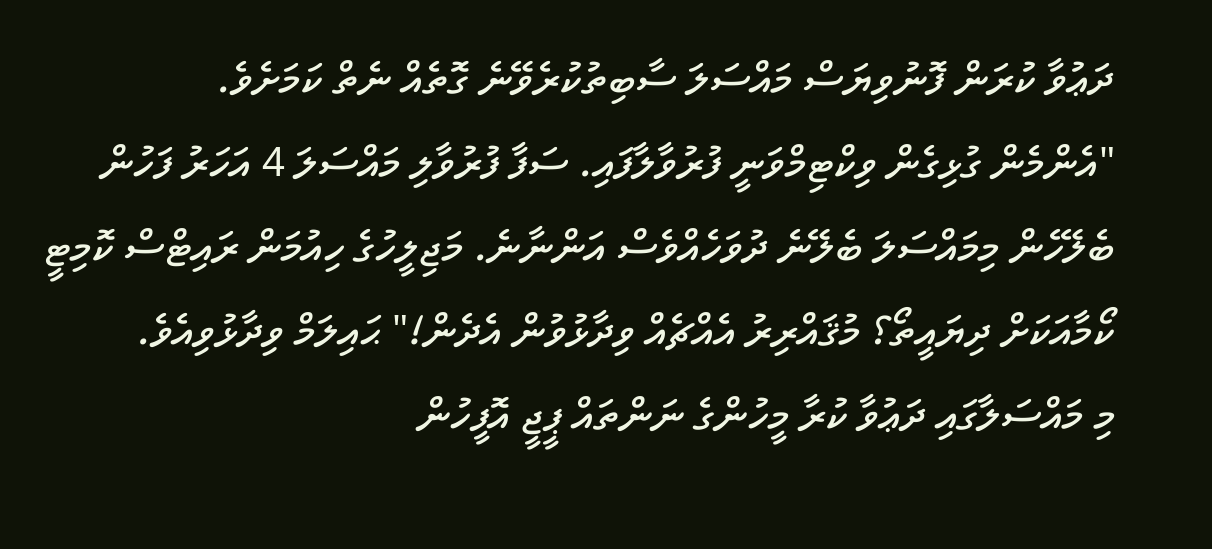ދަޢުވާ ކުރަން ފޮނުވިޔަސް މައްސަލަ ސާބިތުކުރެވޭނެ ގޮތެއް ނެތް ކަމަށެވެ.
"އެންމެން ގުޅިގެން ވިކްޓިމްވަނީ ފުރުވާލާފައި. ސަފާ ފުރުވާލި މައްސަލަ 4 އަހަރު ފަހުން ބެލޭހެން މިމައްސަލަ ބެލޭނެ ދުވަހެއްވެސް އަންނާނެ. މަޖިލީހުގެ ހިއުމަން ރައިޓްސް ކޮމިޓީ ކޯމާއަކަށް ދިޔައީތޯ؟ މުޤައްރިރު އެއްޗެއް ވިދާޅުވުން އެދެން!" ޙައިލަމް ވިދާޅުވިއެވެ.
މި މައްސަލާގައި ދަޢުވާ ކުރާ މީހުންގެ ނަންތައް ޕީޖީ އޮފީހުން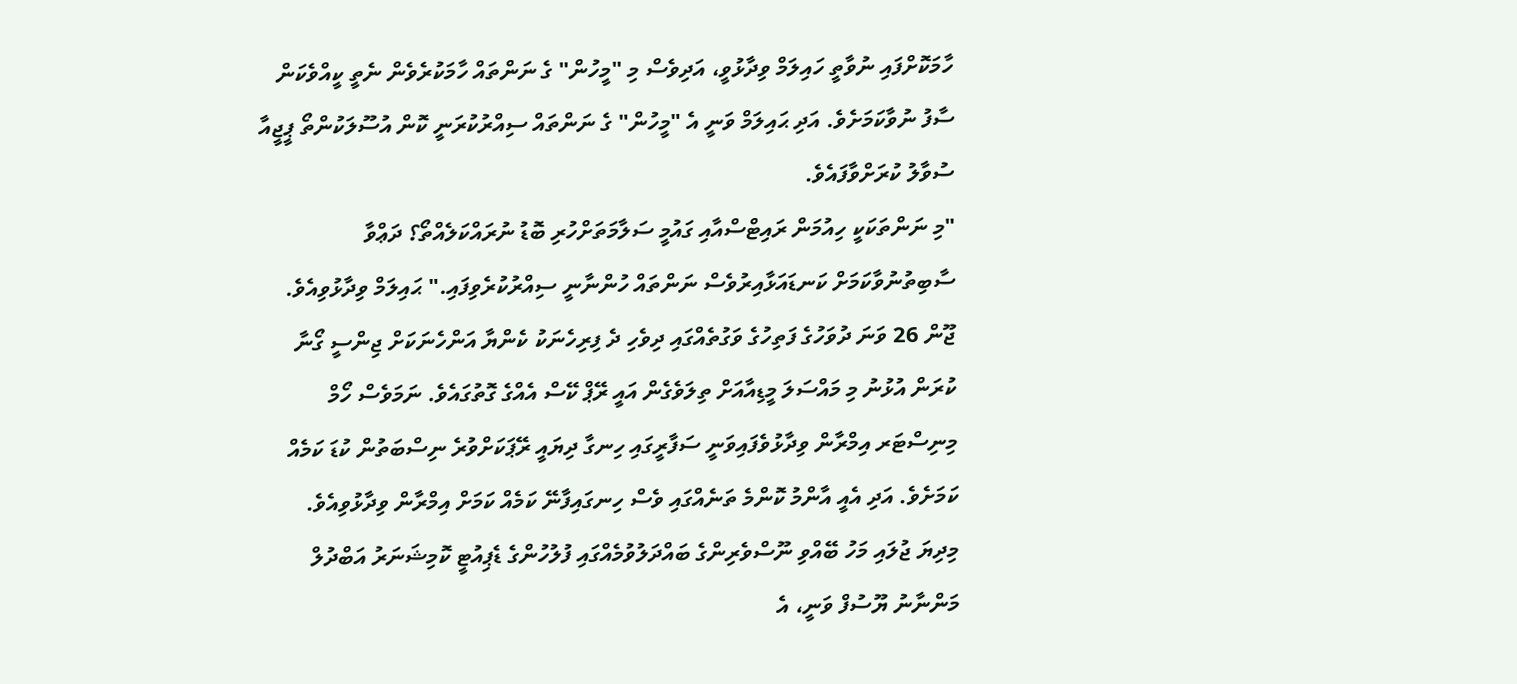ހާމަކޮށްފައި ނުވާތީ ހައިލަމް ވިދާޅުވީ، އަދިވެސް މި "މީހުން" ގެ ނަންތައް ހާމަކުރެވެން ނެތީ ކީއްވެކަން ސާފު ނުވާކަމަށެވެ. އަދި ޙައިލަމް ވަނީ އެ "މީހުން" ގެ ނަންތައް ސިއްރުކުރަނީ ކޮން އުސޫލަކުންތޯ ޕީޖީއާ ސުވާލު ކުރަށްވާފައެވެ.
"މި ނަންތަކަކީ ހިއުމަން ރައިޓްސްއާއި ގައުމީ ސަލާމަތަށްހުރި ބޮޑު ނުރައްކަލެއްތޯ؟ ދަޢްވާ ސާބިތުނުވާކަމަށް ކަނޑައަޅާއިރުވެސް ނަންތައް ހުންނާނީ ސިއްރުކުރެވިފައި." ޙައިލަމް ވިދާޅުވިއެވެ.
ޖޫން 26 ވަނަ ދުވަހުގެ ފަތިހުގެ ވަގުތެއްގައި ދިވެހި ދެ ފިރިހެނަކު ކެންޔާ އަންހެނަކަށް ޖިންސީ ގޯނާ ކުރަން އުޅުނު މި މައްސަލަ މީޑިއާއަށް ތިލަވެގެން އައީ ރޭޕް ކޭސް އެއްގެ ގޮތުގައެވެ. ނަމަވެސް ހޯމް މިނިސްޓަރ އިމްރާން ވިދާޅުވެފައިވަނީ ސަފާރީގައި ހިނގާ ދިޔައީ ރޭޕަކަށްވުރެ ނިސްބަތުން ކުޑަ ކަމެއް ކަމަށެވެ. އަދި އެއީ އާންމު ކޮންމެ ތަނެއްގައި ވެސް ހިނގައިފާނޭ ކަމެއް ކަމަށް އިމްރާން ވިދާޅުވިއެވެ.
މިދިޔަ ޖުލައި މަހު ބޭއްވި ނޫސްވެރިންގެ ބައްދަލުވުމެއްގައި ފުލުހުންގެ ޑެޕިއުޓީ ކޮމިޝަނަރު އަބްދުލް މަންނާނު ޔޫސުފް ވަނީ، އެ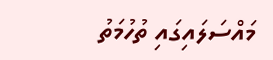މައްސަލައިގައި ތުހުމަތު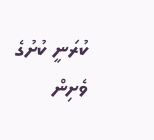ކުރަނީ ކުށުގެ ވެށިން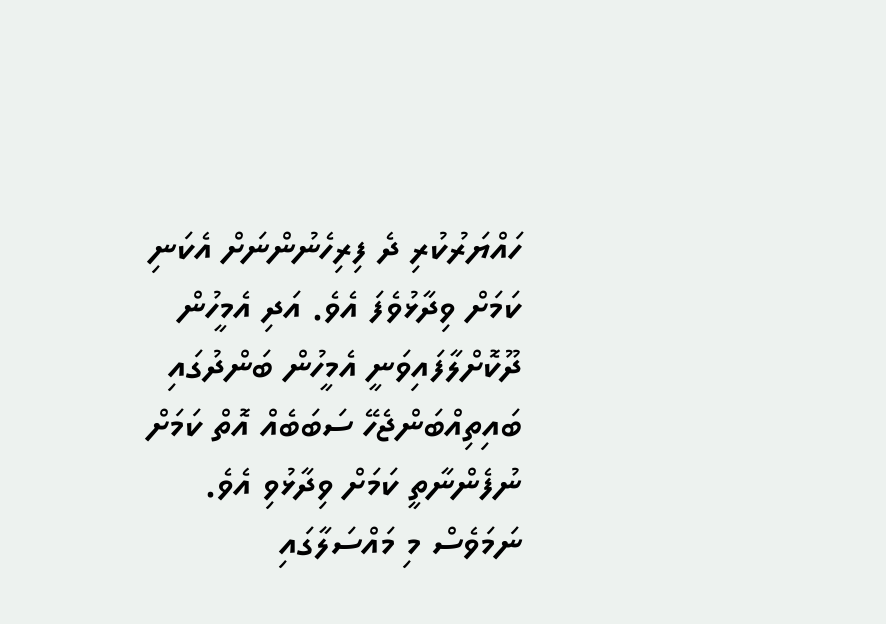ހައްޔަރުކުރި ދެ ފިރިހެނުންނަށް އެކަނި ކަމަށް ވިދާޅުވެފަ އެވެ. އަދި އެމީހުން ދޫކޮށްލާފައިވަނީ އެމީހުން ބަންދުގައި ބައިތިއްބަންޖެހޭ ސަބަބެއް އޮތް ކަމަށް ނުފެންނާތީ ކަމަށް ވިދާޅުވި އެވެ. ނަމަވެސް މި މައްސަލާގައި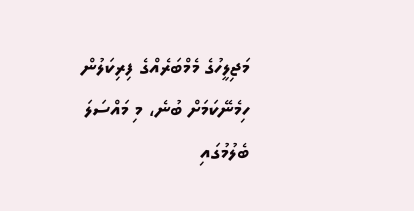މަޖިލީހުގެ މެމްބަރެއްގެ ފިރިކަލުން ހިމެނޭކަމަށް ބުނެ، މި މައްސަލަ ބެލުމުގައި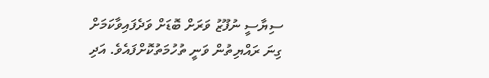ސިޔާސީ ނުފޫޒު ވަރަށް ބޮޑަށް ވަދެފައިވާކަމަށް ގިނަ ރައްޔިތުން ވަނީ ތުހުމަތުކޮށްފައެވެ. އަދި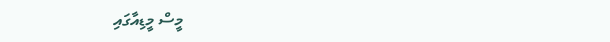މީސް މީޑިއާގައި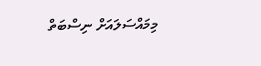މިމައްސަލައަށް ނިސްބަތް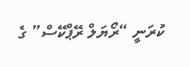ކުރަނީ “ރޯޔަލް ރޭޕްކޭސް” ގެ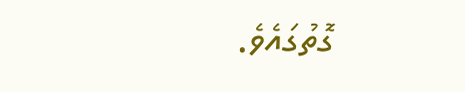ގޮތުގައެވެ.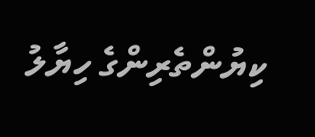ކިޔުންތެރިންގެ ހިޔާލު